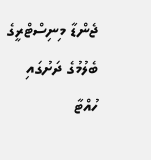ޖެންޑާ މިނިސްޓްރީގެ ބެލުމުގެ ދަށުގައި ހުއްޓާ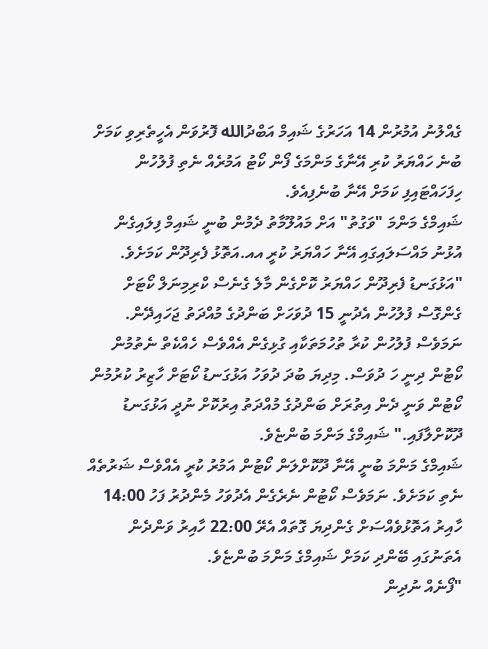ގެއްލުނު އުމުރުން 14 އަހަރުގެ ޝައިމް އަބްދުالله ފޮރުވަން އެހީތެރިވި ކަމަށް ބުނެ ހައްޔަރު ކުރި އޭނާގެ މަންމަގެ ފޯން ކޯޓު އަމުރެއް ނެތި ފުލުހުން ހިފަހައްޓައިފި ކަމަށް އޭނާ ބުނެފިއެވެ.
ޝައިމްގެ މަންމަ "ވަގުތު" އަށް މައުލޫމާތު ދެމުން ބުނީ ޝައިމް ފިލައިގެން އުޅުނު މައްސަލައިގައި އޭނާ ހައްޔަރު ކުރީ އއ.އަތޮޅު ފެރިދޫން ކަމަށެވެ.
"އަޅުގަނޑު ފެރިދޫން ހައްޔަރު ކޮށްގެން މާލެ ގެނެސް ކްރިމިނަލް ކޯޓަށް ގެންގޮސް ފުލުހުން އެދުނީ 15 ދުވަހަށް ބަންދުގެ މުއްދަތު ޖަހައިދޭން. ނަމަވެސް ފުލުހުން ކުރާ ތުހުމަތަކާއި ގުޅިގެން އެއްވެސް ހެއްކެތް ނެތުމުން ކޯޓުން ދިނީ ހަ ދުވަސް. މިދިޔަ ބުދަ ދުވަހު އަޅުގަނޑު ކޯޓަށް ހާޒިރު ކުރުމުން ކޯޓުން ވަނީ ދެން އިތުރަށް ބަންދުގެ މުއްދަތު އިރުކޮށް ނުދީ އަޅުގަނޑު ދޫކޮށްލާފައި." ޝައިމްގެ މަންމަ ބުންޏެވެ.
ޝައިމްގެ މަންމަ ބުނީ އޭނާ ދޫކޮށްލަން ކޯޓުން އަމުރު ކުރީ އެއްވެސް ޝަރުތެއް ނެތި ކަމަށެވެ. ނަމަވެސް ކޯޓުން ނެރެގެން އެދުވަހު މެންދުރު ފަހު 14:00 ހާއިރު އަތޮޅުވެއްސަށް ގެންދިޔަ ގޮތައް އެރޭ 22:00 ހާއިރު ވަންދެން އެތަނުގައި ބޭންދި ކަމަށް ޝައިމްގެ މަންމަ ބުންޏެވެ.
"ފޯނެއް ނުދިން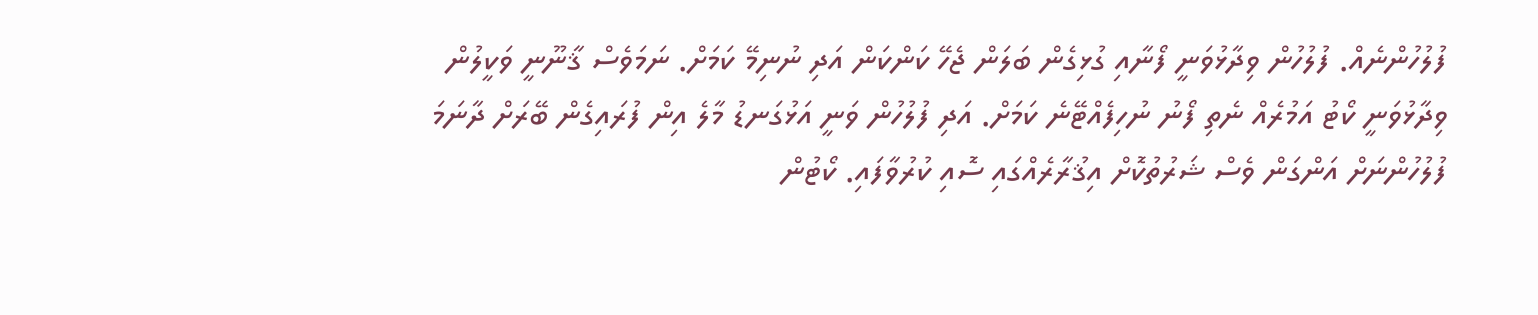ފުލުހުންނެއް. ފުލުހުން ވިދާޅުވަނީ ފޯނާއި ގުޅިގެން ބަލަން ޖެހޭ ކަންކަން އަދި ނުނިމޭ ކަމަށް. ނަމަވެސް ޤާނޫނީ ވަކީލުން ވިދާޅުވަނީ ކޯޓު އަމުރެއް ނެތި ފޯނު ނުހިފެއްޓޭނެ ކަމަށް. އަދި ފުލުހުން ވަނީ އަޅުގަނޑު މާލެ އިން ފުރައިގެން ބޭރަށް ދާނަމަ ފުލުހުންނަށް އަންގަން ވެސް ޝަރުތުކޮށް އިޤުރާރެއްގައި ސޮއި ކުރުވާފައި. ކޯޓުން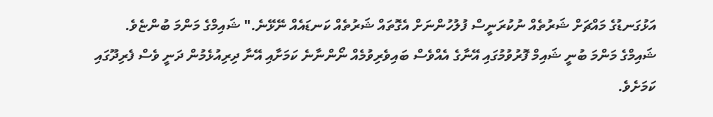އަޅުގަނޑުގެ މައްޗަށް ޝަރުތެއް ނުކުރަނީސް ފުލުހުންނަށް އެގޮތައް ޝަރުތެއް ކަނޑައެއް ނޭޅޭނެ." ޝައިމްގެ މަންމަ ބުންޏެވެ.
ޝައިމްގެ މަންމަ ބުނީ ޝައިމް ފޮރުވުމުގައި އޭނާގެ އެއްވެސް ބައިވެރިވުމެއް ނޯންނާނެ ކަމަށާއި އޭނާ ދިރިއުޅެމުން ދަނީ ވެސް ފެރިދޫގައި ކަމަށެވެ.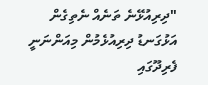"ދިރިއުޅޭނެ ތަނެއް ނެތިގެން އަޅުގަނޑު ދިރިއުޅެމުން މިއަންނަނީ ފެރިދޫގައި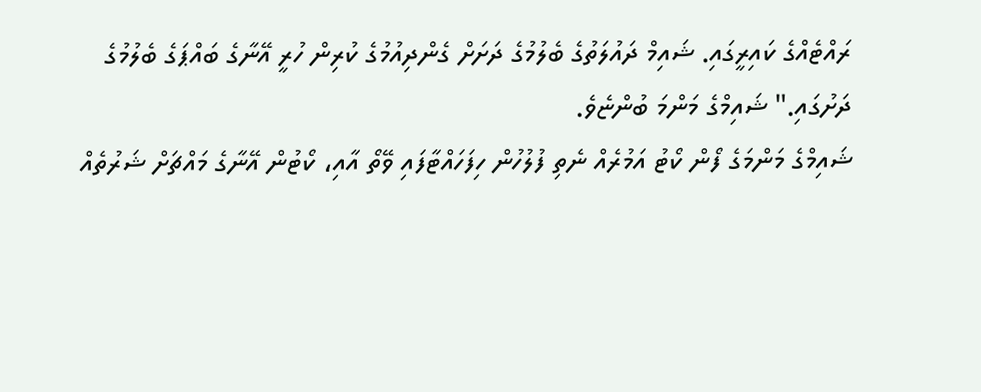ރައްޓެއްގެ ކައިރީގައި. ޝައިމް ދައުލަތުގެ ބެލުމުގެ ދަށަށް ގެންދިއުމުގެ ކުރިން ހުރީ އޭނާގެ ބައްޕަގެ ބެލުމުގެ ދަށުގައި." ޝައިމްގެ މަންމަ ބުންޏެވެ.
ޝައިމްގެ މަންމަގެ ފޯން ކޯޓު އަމުރެއް ނެތި ފުލުހުން ހިފަހައްޓާފައި ވޭތޯ އާއި، ކޯޓުން އޭނާގެ މައްޗަށް ޝަރުތެއް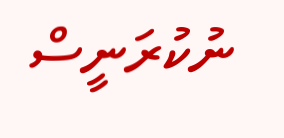ނުކުރަނީސް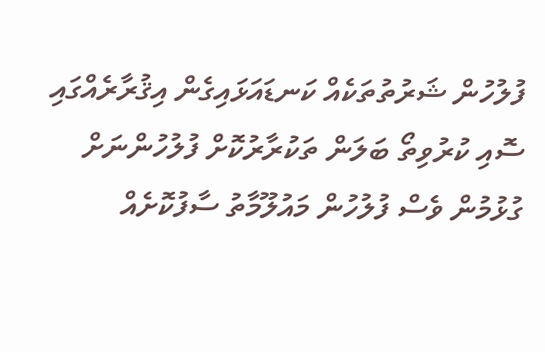ފުލުހުން ޝަރުތުތަކެއް ކަނޑައަޅައިގެން އިޤުރާރެއްގައި ސޮއި ކުރުވިތޯ ބަލަން ތަކުރާރުކޮށް ފުލުހުންނަށް ގުޅުމުން ވެސް ފުލުހުން މައުލޫމާތު ސާފުކޮށެއް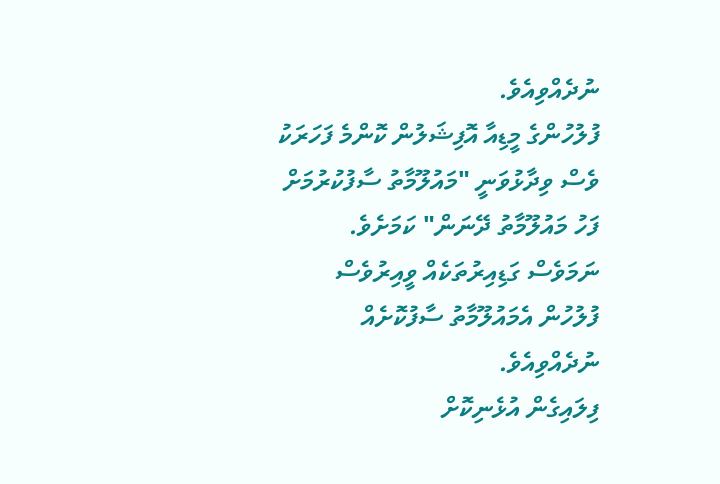ނުދެއްވިއެވެ.
ފުލުހުންގެ މީޑިއާ އޮފިޝަލުން ކޮންމެ ފަހަރަކު ވެސް ވިދާޅުވަނީ "މައުލޫމާތު ސާފުކުރުމަށް ފަހު މައުލޫމާތު ދޭނަން" ކަމަށެވެ. ނަމަވެސް ގަޑިއިރުތަކެއް ވީއިރުވެސް ފުލުހުން އެމައުލޫމާތު ސާފުކޮށެއް ނުދެއްވިއެވެ.
ފިލައިގެން އުޅެނިކޮށް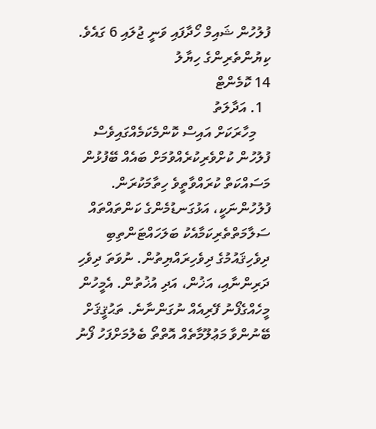ފުލުހުން ޝައިމް ހޯދާފައި ވަނީ ޖުލައި 6 ގައެވެ.
ކިޔުންތެރިންގެ ހިޔާލު
14 ކޮމެންޓް
  1. އަދާލަތު
    މިހާރަކަށް އައިސް ކޮންމެކަމެއްގައިވެސް ފުލުހުން ކުށްވެރިކުރެއްވުމަށް ބައެއް ބޭފުޅުން މަސައްކަތް ކުރައްވާތީވެ ހިތާމަކުރަން. ފުލުހުންނަކީ، އަޅުގަނޑުމެންގެ ކަންތައްތައް ސަލާމަތްތެރިކަމާއެކު ބަލަހައްޓަންތިބި ދިވެހިޤައުމުގެ ދިވެހިރައްޔިތުން. ނުވަތަ ދިވެހި ދަރިންނާއި، އަޚުން، އަދި އުޚުތުން. އެމީހުން މީހެއްގެފޯނު ފޭރިއެއް ނުގަންނާނެ. ތަޙުޤީޤަށް ބޭނުންވާ މަޢުލޫމާތެއް އޮތްތޯ ބެލުމަށްފަހު ފޯނު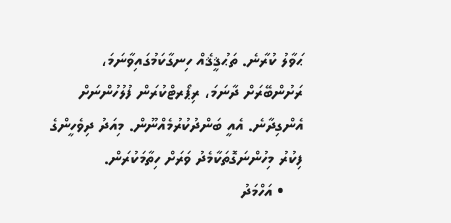ޙަވާލު ކުރާނެ. ތަޙުޤީޤެއް ހިނގާކަމުގައިވާނަމަ، ރަށުންބޭރަށް ދާނަމަ، ރިޕޯރޓްކުރަން ފުލުހުންނަށް އެންގިދާނެ. އެއީ ބަންދުކުރުމެއްނޫން. މިއަދު ދިވެހީންގެ ފިކުރު މިހުންނަގޮތަކާމެދު ވަރަށް ހިތާމަކުރަން.
    • އަހްމަދު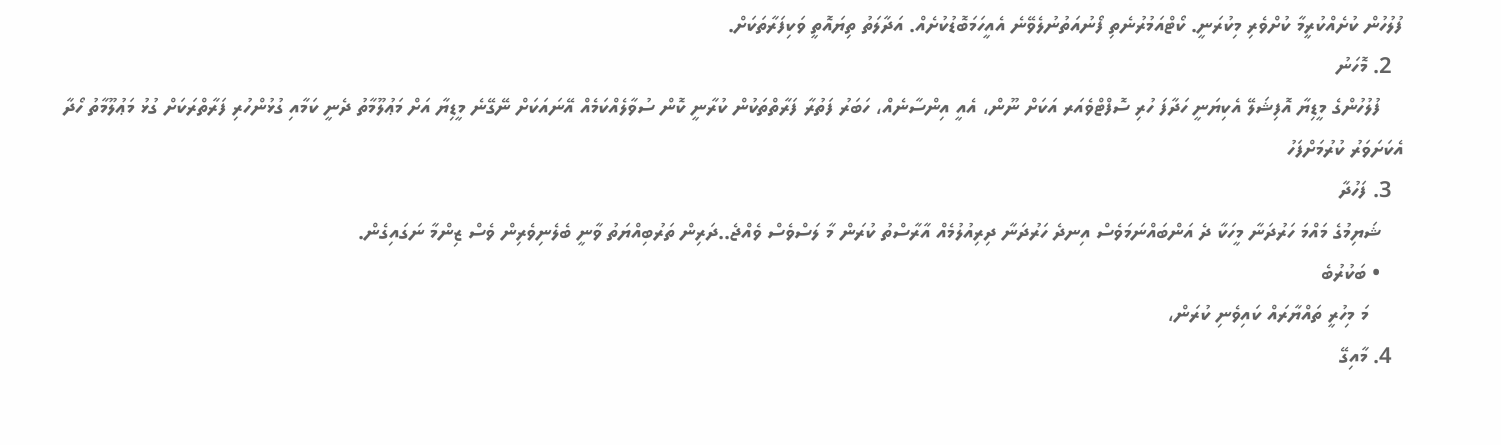ފުލުހުން ކުށެއްކުރީމާ ކުށްވެރި މިކުރަނީ. ކޯޓްއަމުރުނެތި ފޯނުއަތުނުލެވޭނެ އެއީހަމަބޮޑުކުށެއް. އަދާލަތު ތިޔައޮތީ ވަކިފަރާތަކަށް.
  2. މޮހަނު
    ފުލުހުންގެ މީޑިޔާ އޮފިޝަލޭ އެކިޔަނީ ހަދާފަ ހުރި ސޮފްޓްވެއަރ އަކަށް ނޫން، އެއީ އިންސާނެއް، ހަބަރު ފަތުރާ ފަރާތްތަކުން ކުރާނީ ކޮން ސުވާލެއްކަމެއް އޭނައަކަށް ނޭގޭނެ މީޑިޔާ އަށް މަޢުލޫމާތު ދެނީ ކަމާއި ގުޅުންހުރި ފަރާތްރަކަށް ގުޅު މަޢުލޫމާތު ހޯދާ އެކަށަވަރު ކުރުމަށްފަހު
  3. ފަހުދާ
    ޝަޔިމުގެ މައްމަ ހަރުދަނާ މީހަކާ ދެ އަންބައްނަމަވެސް އިނދެ ހަރުދަނާ ދިރިއުލުމެއް އާރާސްތު ކުރަން މާ ލަސްވެސް ވެއްޖެ..ދަރިން ތަރުބިއްޔަތު ވާނީ ބެލެނިވެރިން ވެސް ޒިންމާ ނަގައިގެން.
    • ބަކުރުބެ
      މަ މިހުރީ ތައްޔާރައް ކައިވެނި ކުރަން،
  4. މާއިގޭ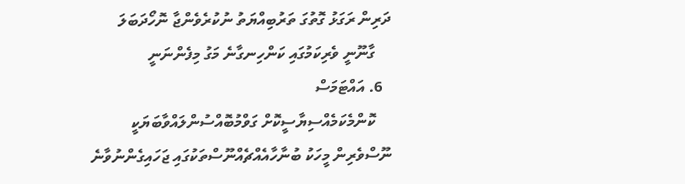ދަރިން ރަގަޅު ގޮތުގަ ތަރުބިއްޔަތު ނުކުރެވެންޖާ ނޮހޯދަބަލަ
    ގާނޫނީ ވެރިކަމުގައި ކަންހިނގާނެ މަގު މިފެންނަނީ
  6. އައްޓަމަސް
    ކޮންމެކަމެއްސިޔާސީކޮށް ގަވްމުބޮއްސުންލައްވާބަޔަކީ ނޫސްވެރިން މީހަކު ބުނާހާއެއްޗެއްނޫސްތަކުގައި ޖަހައިގެންނުވާނެ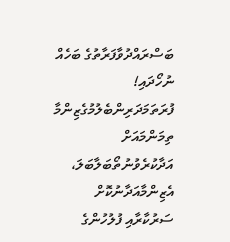ބަސްރައްދުވާފަރާތުގެ ބަހެއް ނުހޯދައި! ފުރަތަމަދަރިންބެލުމުގެޒިންމާ ތިމަންމައަށް އަދާކުރެވުނުތޯބަލާބަލަ، އެޒިންމާއަދާނުކޮށް ސަރުކާރާއި ފުލުހުންގެ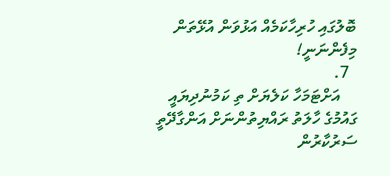ބޮލުގައި ހުރިހާކަމެއް އަޅުވަން އުޅޭތަން މިފެންނަނީ!
  7.
    އަށްޓަމަހާ ކަލެޔަށް ތި ކަމުނުދިޔައީ ގައުމުގެ ހާލަތު ރައްޔިތުންނަށް އަންގާދޭތީ ސަރުކާރުން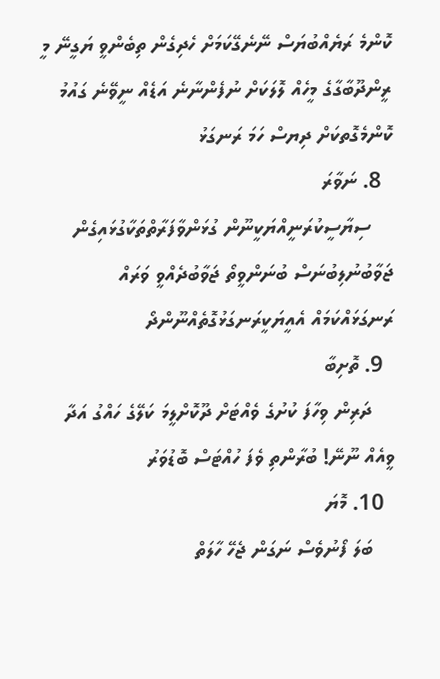ކޮންމެ ރަޔެއްބުޔަސް ނޭނެގޭކަމަށް ހެދިގެން ތިބެންވީ ޔަގީނޭ މީ ރީންދޫބާގާގެ މީހެއް ލޮލަކަށް ނުފެންނާނެ އަޑެއް ނީވޭނެ ގައުމު ކޮންމެގޮތކަށް ދިޔސް ހަމަ ރަނގަޅު
  8. ނަވާރަ
    ސިޔާސީކުރަނީއްޔަކީނޫން ގުޅަންވާފަރާތްތަކާގުޅައިގެން ޖަވާބުނުލިބުނަސް ބުނަންވީތޯ ޖަވާބުދެއްވީ ވަރައް ރަނގަޅައްކަމައް އެއީޔަކީރަނގަޅުގޮތެއްނޫންދޯ
  9. ތޮށިބާ
    ދަރިން ވިހާފަ ކުށުގެ ވެއްޓަށް ދޫކޮށްލީމަ ކަލޭގެ ހައްގު އަދާ ވީއެއް ނޫނޭ! ބުރާންތި ވެފަ ހުއްޓަސް ބޮޑުވަރު
  10. މޮޔަ
    ބަލަ ފޯނުވެސް ނަގަން ޖެހޭ ހާލަތް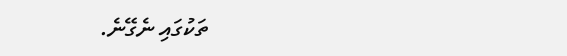ތަކުގައި ނެގޭނެ.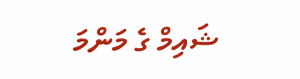ޝައިމް ގެ މަންމަ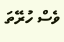ވެސް ހުރޭތަ